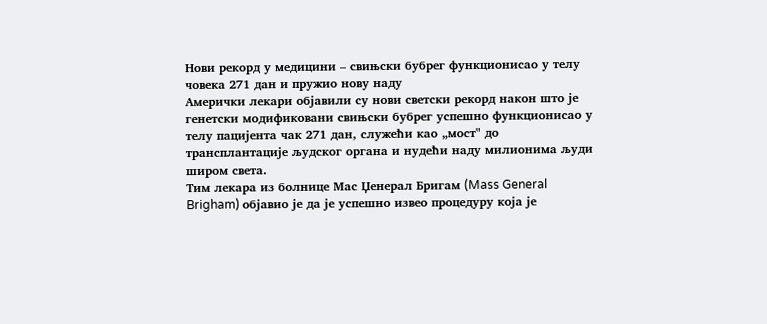Нови рекорд у медицини – свињски бубрег функционисао у телу човека 271 дан и пружио нову наду
Амерички лекари објавили су нови светски рекорд након што је генетски модификовани свињски бубрег успешно функционисао у телу пацијента чак 271 дан, служећи као „мост" до трансплантације људског органа и нудећи наду милионима људи широм света.
Тим лекара из болнице Мас Џенерал Бригам (Mass General Brigham) објавио је да је успешно извео процедуру која је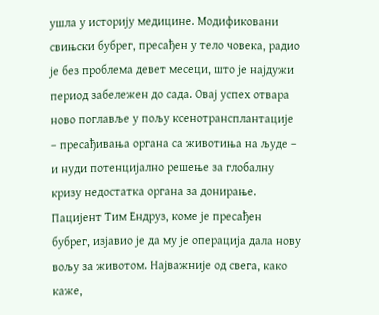ушла у историју медицине. Модификовани свињски бубрег, пресађен у тело човека, радио је без проблема девет месеци, што је најдужи период забележен до сада. Овај успех отвара ново поглавље у пољу ксенотрансплантације – пресађивања органа са животиња на људе – и нуди потенцијално решење за глобалну кризу недостатка органа за донирање.
Пацијент Тим Ендруз, коме је пресађен бубрег, изјавио је да му је операција дала нову вољу за животом. Најважније од свега, како каже,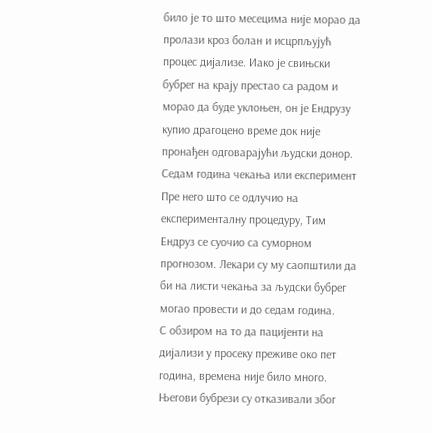било је то што месецима није морао да пролази кроз болан и исцрпљујућ процес дијализе. Иако је свињски бубрег на крају престао са радом и морао да буде уклоњен, он је Ендрузу купио драгоцено време док није пронађен одговарајући људски донор.
Седам година чекања или експеримент
Пре него што се одлучио на експерименталну процедуру, Тим Ендруз се суочио са суморном прогнозом. Лекари су му саопштили да би на листи чекања за људски бубрег могао провести и до седам година.
С обзиром на то да пацијенти на дијализи у просеку преживе око пет година, времена није било много. Његови бубрези су отказивали због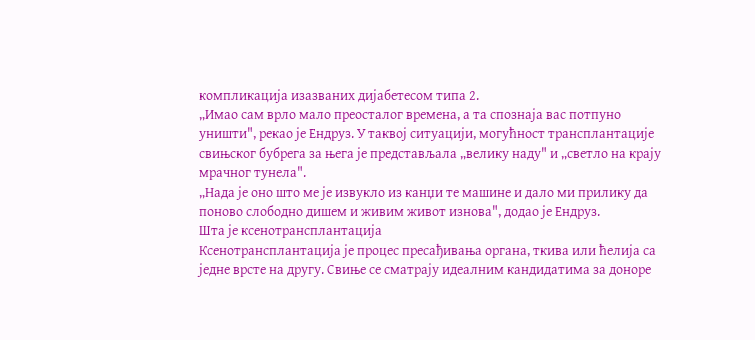компликација изазваних дијабетесом типа 2.
„Имао сам врло мало преосталог времена, а та спознаја вас потпуно уништи", рекао је Ендруз. У таквој ситуацији, могућност трансплантације свињског бубрега за њега је представљала „велику наду" и „светло на крају мрачног тунела".
„Нада је оно што ме је извукло из канџи те машине и дало ми прилику да поново слободно дишем и живим живот изнова", додао је Ендруз.
Шта је ксенотрансплантација
Ксенотрансплантација је процес пресађивања органа, ткива или ћелија са једне врсте на другу. Свиње се сматрају идеалним кандидатима за доноре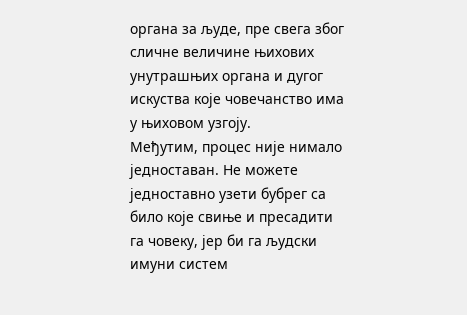органа за људе, пре свега због сличне величине њихових унутрашњих органа и дугог искуства које човечанство има у њиховом узгоју.
Међутим, процес није нимало једноставан. Не можете једноставно узети бубрег са било које свиње и пресадити га човеку, јер би га људски имуни систем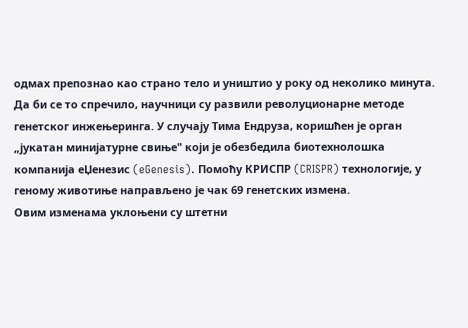одмах препознао као страно тело и уништио у року од неколико минута.
Да би се то спречило, научници су развили револуционарне методе генетског инжењеринга. У случају Тима Ендруза, коришћен је орган „јукатан минијатурне свиње" који је обезбедила биотехнолошка компанија еЏенезис (eGenesis). Помоћу КРИСПР (CRISPR) технологије, у геному животиње направљено је чак 69 генетских измена.
Овим изменама уклоњени су штетни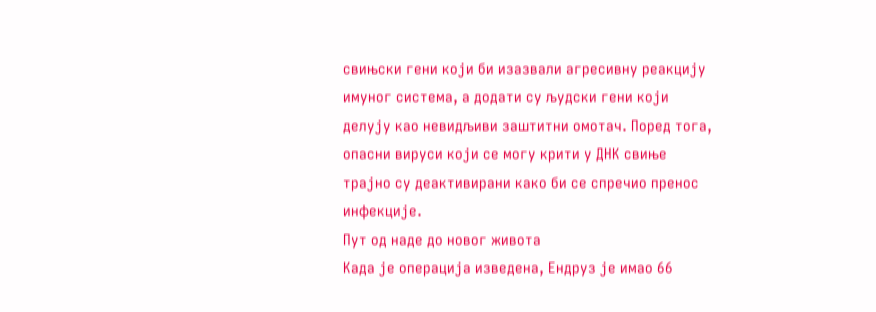свињски гени који би изазвали агресивну реакцију имуног система, а додати су људски гени који делују као невидљиви заштитни омотач. Поред тога, опасни вируси који се могу крити у ДНК свиње трајно су деактивирани како би се спречио пренос инфекције.
Пут од наде до новог живота
Када је операција изведена, Ендруз је имао 66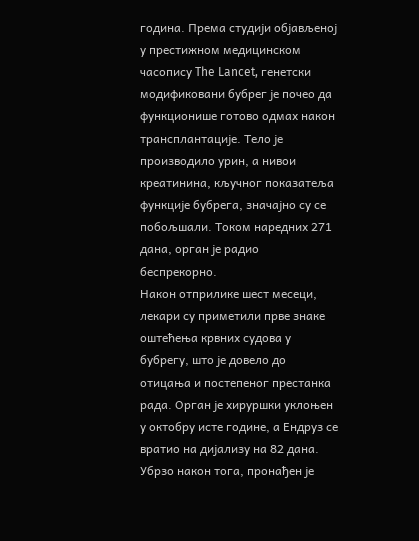година. Према студији објављеној у престижном медицинском часопису The Lancet, генетски модификовани бубрег је почео да функционише готово одмах након трансплантације. Тело је производило урин, а нивои креатинина, кључног показатеља функције бубрега, значајно су се побољшали. Током наредних 271 дана, орган је радио беспрекорно.
Након отприлике шест месеци, лекари су приметили прве знаке оштећења крвних судова у бубрегу, што је довело до отицања и постепеног престанка рада. Орган је хируршки уклоњен у октобру исте године, а Ендруз се вратио на дијализу на 82 дана.
Убрзо након тога, пронађен је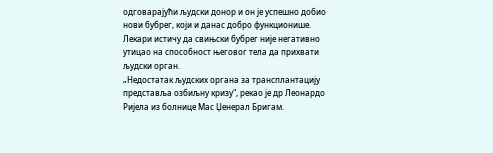одговарајући људски донор и он је успешно добио нови бубрег, који и данас добро функционише. Лекари истичу да свињски бубрег није негативно утицао на способност његовог тела да прихвати људски орган.
„Недостатак људских органа за трансплантацију представља озбиљну кризу", рекао је др Леонардо Ријела из болнице Мас Џенерал Бригам.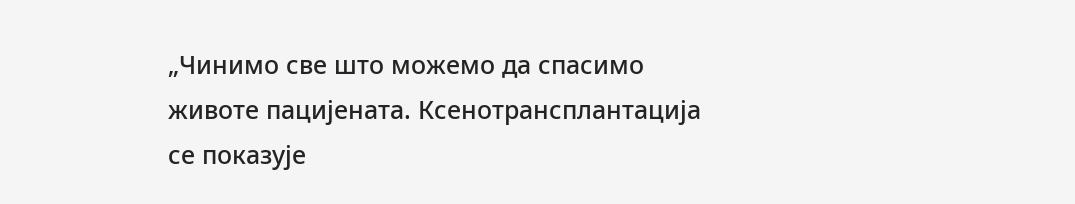„Чинимо све што можемо да спасимо животе пацијената. Ксенотрансплантација се показује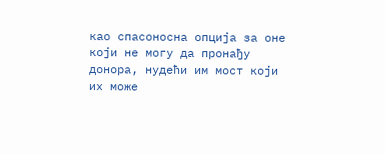као спасоносна опција за оне који не могу да пронађу донора, нудећи им мост који их може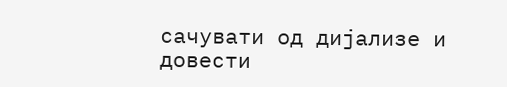сачувати од дијализе и довести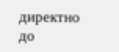директно до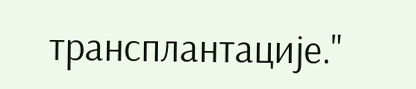трансплантације."